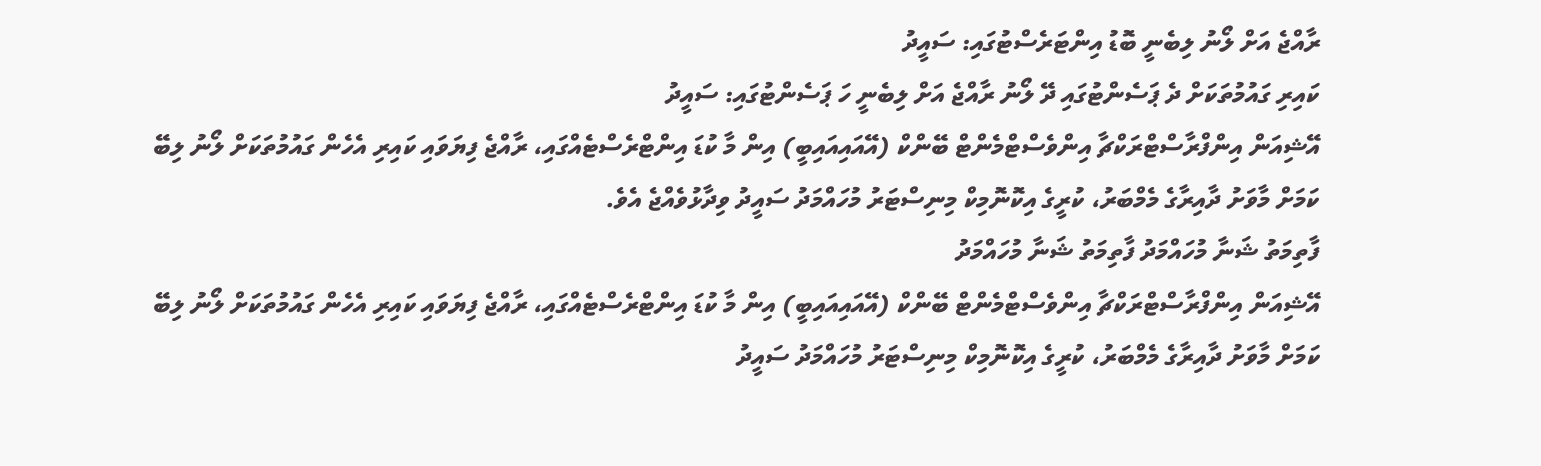ރާއްޖެ އަށް ލޯނު ލިބެނީ ބޮޑު އިންޓަރެސްޓުގައި: ސައީދު
ކައިރި ގައުމުތަކަށް ދެ ޕަސެންޓުގައި ދޭ ލޯނު ރާއްޖެ އަށް ލިބެނީ ހަ ޕަސެންޓުގައި: ސައީދު
އޭޝިއަން އިންފްރާސްޓްރަކްޗާ އިންވެސްޓްމެންޓް ބޭންކް (އޭއައިއައިބީ) އިން މާ ކުޑަ އިންޓްރެސްޓެއްގައި، ރާއްޖެ ފިޔަވައި ކައިރި އެހެން ގައުމުތަކަށް ލޯނު ލިބޭ ކަމަށް މާވަށު ދާއިރާގެ މެމްބަރު، ކުރީގެ އިކޮނޮމިކް މިނިސްޓަރު މުހައްމަދު ސައީދު ވިދާޅުވެއްޖެ އެވެ.
ފާތިމަތު ޝަނާ މުހައްމަދު ފާތިމަތު ޝަނާ މުހައްމަދު
އޭޝިއަން އިންފްރާސްޓްރަކްޗާ އިންވެސްޓްމެންޓް ބޭންކް (އޭއައިއައިބީ) އިން މާ ކުޑަ އިންޓްރެސްޓެއްގައި، ރާއްޖެ ފިޔަވައި ކައިރި އެހެން ގައުމުތަކަށް ލޯނު ލިބޭ ކަމަށް މާވަށު ދާއިރާގެ މެމްބަރު، ކުރީގެ އިކޮނޮމިކް މިނިސްޓަރު މުހައްމަދު ސައީދު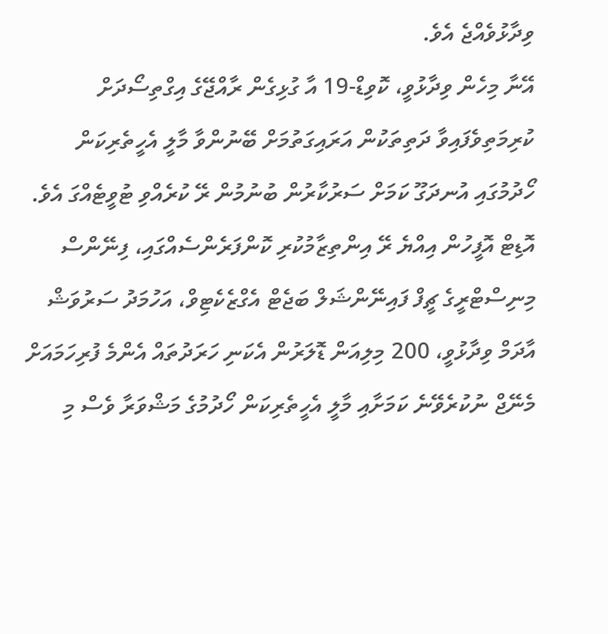ވިދާޅުވެއްޖެ އެވެ.
އޭނާ މިހެން ވިދާޅުވީ، ކޮވިޑް-19 އާ ގުޅިގެން ރާއްޖޭގެ އިގްތިސޯދަށް ކުރިމަތިވެފައިވާ ދަތިތަކުން އަރައިގަތުމަށް ބޭނުންވާ މާލީ އެހީތެރިކަން ހޯދުމުގައި އުނދަގޫ ކަމަށް ސަރުކާރުން ބުނުމުން ރޭ ކުރެއްވި ޓުވީޓެއްގަ އެވެ.
އޮޑިޓް އޮފީހުން އިއްޔެ ރޭ އިންތިޒާމުކުރި ކޮންފަރެންސެއްގައި، ފިނޭންސް މިނިސްޓްރީގެ ޗީފް ފައިނޭންޝަލް ބަޖެޓް އެގްޒެކެޓިވް، އަހުމަދު ސަރުވަޝް އާދަމް ވިދާޅުވީ، 200 މިލިއަން ޑޮލަރުން އެކަނި ހަރަދުތައް އެންމެ ފުރިހަމައަށް މެނޭޖް ނުކުރެވޭނެ ކަމަށާއި މާލީ އެހީތެރިކަން ހޯދުމުގެ މަޝްވަރާ ވެސް މި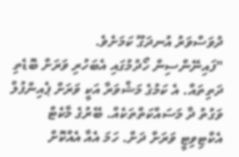ދުވަސްވަރު އުނދަގޫ ކަމަށެވެ.
"ފައިނޭންސިން ހޯދުމުގައި އެބަހުރި ވަރަށް ބޮޑެތި ދަތިތައް. އެ ކަމުގެ މަޝްވަރާ އަކީ ވަރަށް ޕެއިންފުލް ވަގުތު ދާ މަސައްކަތްތަކެއް. ބޭރުގެ މާކެޓް އެކްޓިވިޓީ ވަރަށް ދަށް. ހަމަ އެއާ އެއްކޮށް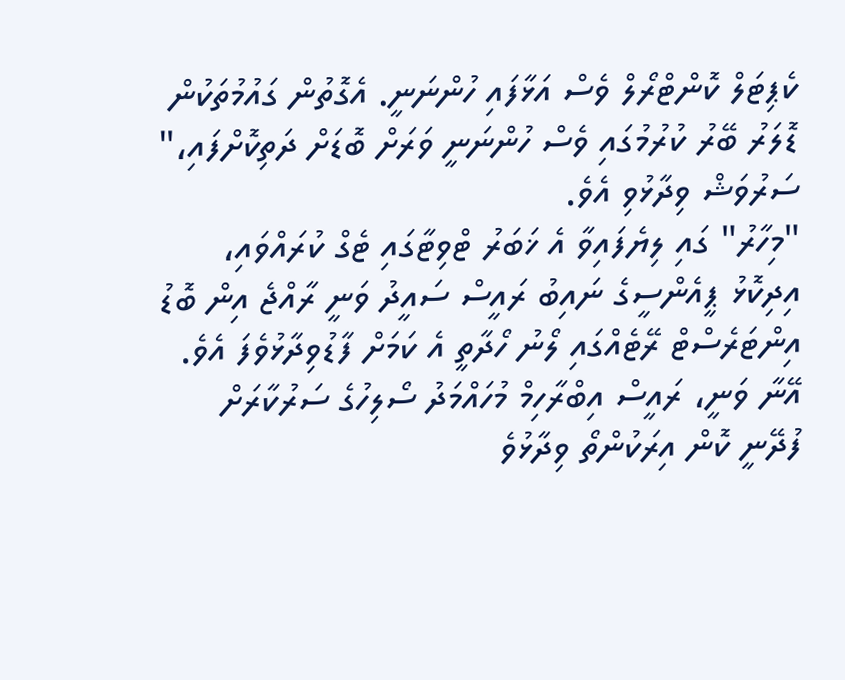ކެޕިޓަލް ކޮންޓްރޯލް ވެސް އަޅާފައި ހުންނަނީ. އެގޮތުން ގައުމުތަކުން ޑޮލަރު ބޭރު ކުރުމުގައި ވެސް ހުންނަނީ ވަރަށް ބޮޑަށް ދަތިކޮށްފައި،" ސަރުވަޝް ވިދާޅުވި އެވެ.
"މިހާރު" ގައި ލިޔެފައިވާ އެ ޚަބަރު ޓްވިޓާގައި ޓެގް ކުރައްވައި، އިދިކޮޅު ޕީއެންސީގެ ނައިބު ރައީސް ސައީދު ވަނީ ރާއްޖެ އިން ބޮޑު އިންޓަރެސްޓް ރޭޓެއްގައި ލޯނު ހޯދާތީ އެ ކަމަށް ފާޑުވިދާޅުވެފަ އެވެ. އޭނާ ވަނީ، ރައީސް އިބްރާހިމް މުހައްމަދު ސޯލިހުގެ ސަރުކާރަށް ފުދޭނީ ކޮން އިރަކުންތޯ ވިދާޅުވެ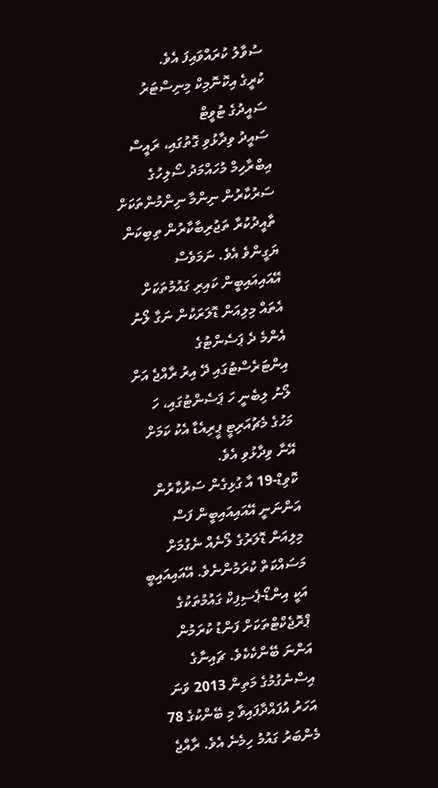ސުވާލު ކުރައްވައިފަ އެވެ.
ކުރީގެ އިކޮނޮމިކް މިނިސްޓަރު ސައީދުގެ ޓުވީޓް
ސައީދު ވިދާޅުވި ގޮތުގައި، ރައީސް އިބްރާހިމް މުހައްމަދު ސޯލިހުގެ ސަރުކާރުން ނިންމާ ނިންމުންތަކަށް ތާއީދުކުރާ ތަޖުރިބާކާރުން ތިބިކަން ޔަގީންވެ އެވެ. ނަމަވެސް އޭއައިއައިބީން ކައިރި ގައުމުތަކަށް އެތައް މިލިއަން ޑޮލަރަކުން ނަގާ ލޯނު އެންމެ ދެ ޕަސެންޓުގެ އިންޓަރެސްޓުގައި ދޭ އިރު ރާއްޖެ އަށް ލޯނު ލިބެނީ ހަ ޕަސެންޓުގައި، ހަ މަހުގެ މެޗުއަރިޓީ ޕީރިއެޑާ އެކު ކަމަށް އޭނާ ވިދާޅުވި އެވެ.
ކޮވިޑް-19 އާ ގުޅިގެން ސަރުކާރުން އަންނަނީ އޭއައިއައިބީން ފަސް މިލިއަން ޑޮލަރުގެ ލޯނެއް ނެގުމަށް މަސައްކަތް ކުރަމުންނެވެ. އޭއައިއައިބީ އަކީ އިންޑޯ-ޕެސިފިކް ގައުމުތަކުގެ ޕްރޮޖެކްޓްތަކަށް ފަންޑު ކުރަމުން އަންނަ ބޭންކެކެވެ. ޗައިނާގެ އިސްނެގުމުގެ މަތިން 2013 ވަނަ އަހަރު އުފައްދާފައިވާ މި ބޭންކުގެ 78 މެންބަރު ގައުމު ހިމެނެ އެވެ. ރާއްޖެ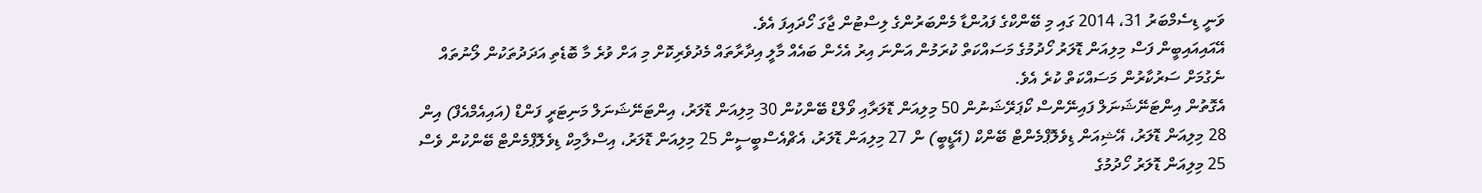ވަނީ ޑިސެމްބަރު 31، 2014 ގައި މި ބޭންކްގެ ފައުންޑާ މެންބަރުންގެ ލިސްޓުން ޖާގަ ހޯދައިފަ އެވެ.
އޭއައިއައިބީން ފަސް މިލިއަން ޑޮލަރު ހޯދުމުގެ މަސައްކަތް ކުރަމުން އަންނަ އިރު އެހެން ބައެއް މާލީ އިދާރާތައް މެދުވެރިކޮށް މި އަށް ވުރެ މާ ބޮޑެތި އަދަދުތަކުން ލޯނުތައް ނެގުމަށް ސަރުކާރުން މަސައްކަތް ކުރެ އެވެ.
އެގޮތުން އިންޓަނޭޝަނަލް ފައިނޭންސް ކޯޕަރޭޝަނުން 50 މިލިއަން ޑޮލަރާއި ވޯލްޑް ބޭންކުން 30 މިލިއަން ޑޮލަރު، އިންޓަނޭޝަނަލް މަނިޓަރީ ފަންޑް (އައިއެމްއެފް) އިން 28 މިލިއަން ޑޮލަރު، އޭޝިއަން ޑިވެލޮޕްމެންޓް ބޭންކް (އޭޑީބީ) ން 27 މިލިއަން ޑޮލަރު، އެޗްއެސްބީސީން 25 މިލިއަން ޑޮލަރު، އިސްލާމިކް ޑިވެލޮޕްމެންޓް ބޭންކުން ވެސް 25 މިލިއަން ޑޮލަރު ހޯދުމުގެ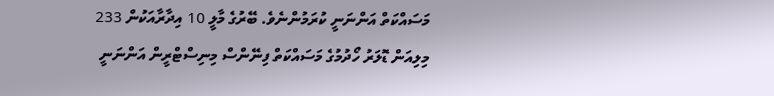މަސައްކަތް އަންނަނީ ކުރަމުންނެވެ. ބޭރުގެ މާލީ 10 އިދާރާއަކުން 233 މިލިއަން ޑޮލަރު ހޯދުމުގެ މަސައްކަތް ފިނޭންސް މިނިސްޓްރީން އަންނަނީ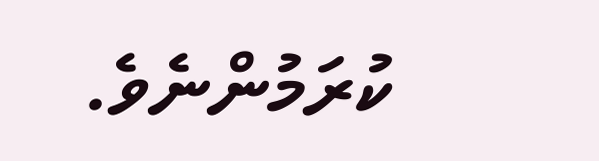ކުރަމުންނެވެ.